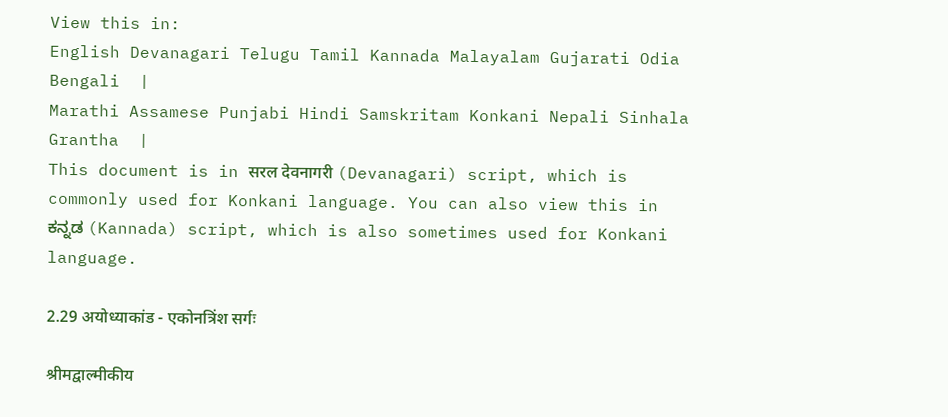View this in:
English Devanagari Telugu Tamil Kannada Malayalam Gujarati Odia Bengali  |
Marathi Assamese Punjabi Hindi Samskritam Konkani Nepali Sinhala Grantha  |
This document is in सरल देवनागरी (Devanagari) script, which is commonly used for Konkani language. You can also view this in ಕನ್ನಡ (Kannada) script, which is also sometimes used for Konkani language.

2.29 अयोध्याकांड - एकोनत्रिंश सर्गः

श्रीमद्वाल्मीकीय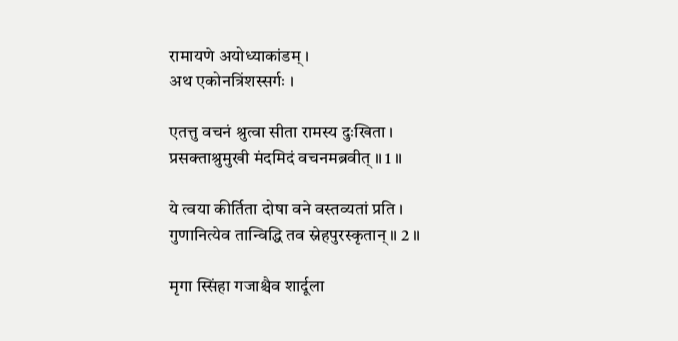रामायणे अयोध्याकांडम् ।
अथ एकोनत्रिंशस्सर्गः ।

एतत्तु वचनं श्रुत्वा सीता रामस्य दुःखिता ।
प्रसक्ताश्रुमुखी मंदमिदं वचनमब्रवीत् ॥ 1 ॥

ये त्वया कीर्तिता दोषा वने वस्तव्यतां प्रति ।
गुणानित्येव तान्विद्धि तव स्नेहपुरस्कृतान् ॥ 2 ॥

मृगा स्सिंहा गजाश्चैव शार्दूला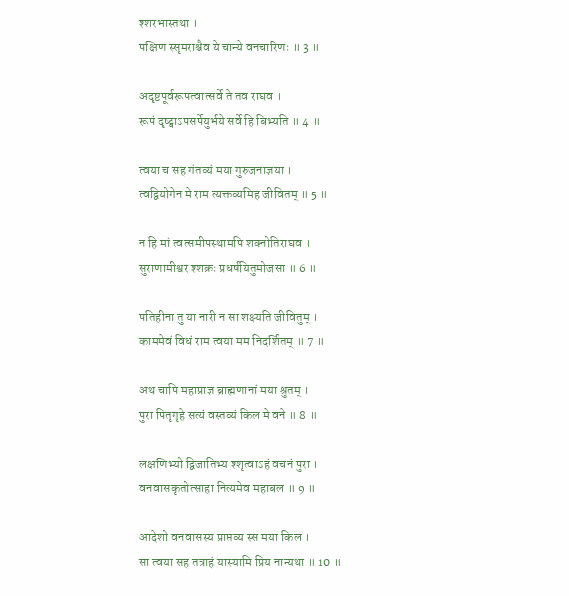श्शरभास्तथा ।
पक्षिण स्सृमराश्चैव ये चान्ये वनचारिणः ॥ 3 ॥

अदृष्टपूर्वरूपत्वात्सर्वे ते तव राघव ।
रूपं दृष्ट्वाऽपसर्पेयुर्भये सर्वे हि बिभ्यति ॥ 4 ॥

त्वया च सह गंतव्यं मया गुरुजनाज्ञया ।
त्वद्वियोगेन मे राम त्यक्तव्यमिह जीवितम् ॥ 5 ॥

न हि मां त्वत्समीपस्थामपि शक्नोतिराघव ।
सुराणामीश्वर श्शक्रः प्रधर्षयितुमोजसा ॥ 6 ॥

पतिहीना तु या नारी न सा शक्ष्यति जीवितुम् ।
काममेवं विधं राम त्वया मम निदर्शितम् ॥ 7 ॥

अथ चापि महाप्राज्ञ ब्राह्मणानां मया श्रुतम् ।
पुरा पितृगृहे सत्यं वस्तव्यं किल मे वने ॥ 8 ॥

लक्षणिभ्यो द्विजातिभ्य श्शृत्वाऽहं वचनं पुरा ।
वनवासकृतोत्साहा नित्यमेव महाबल ॥ 9 ॥

आदेशो वनवासस्य प्राप्तव्य स्स मया किल ।
सा त्वया सह तत्राहं यास्यामि प्रिय नान्यथा ॥ 10 ॥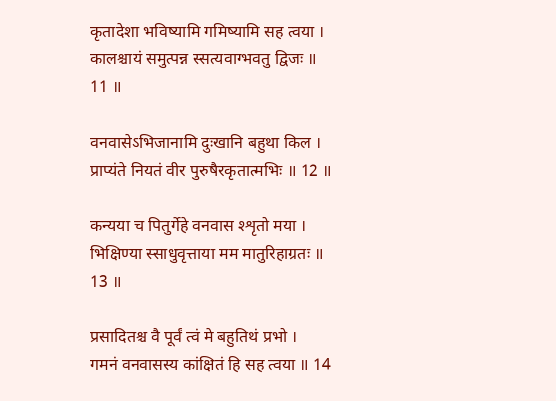कृतादेशा भविष्यामि गमिष्यामि सह त्वया ।
कालश्चायं समुत्पन्न स्सत्यवाग्भवतु द्विजः ॥ 11 ॥

वनवासेऽभिजानामि दुःखानि बहुथा किल ।
प्राप्यंते नियतं वीर पुरुषैरकृतात्मभिः ॥ 12 ॥

कन्यया च पितुर्गेहे वनवास श्शृतो मया ।
भिक्षिण्या स्साधुवृत्ताया मम मातुरिहाग्रतः ॥ 13 ॥

प्रसादितश्च वै पूर्वं त्वं मे बहुतिथं प्रभो ।
गमनं वनवासस्य कांक्षितं हि सह त्वया ॥ 14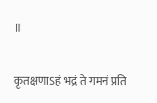॥

कृतक्षणाऽहं भद्रं ते गमनं प्रति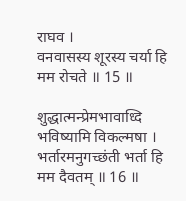राघव ।
वनवासस्य शूरस्य चर्या हि मम रोचते ॥ 15 ॥

शुद्धात्मन्प्रेमभावाध्दि भविष्यामि विकल्मषा ।
भर्तारमनुगच्छंती भर्ता हि मम दैवतम् ॥ 16 ॥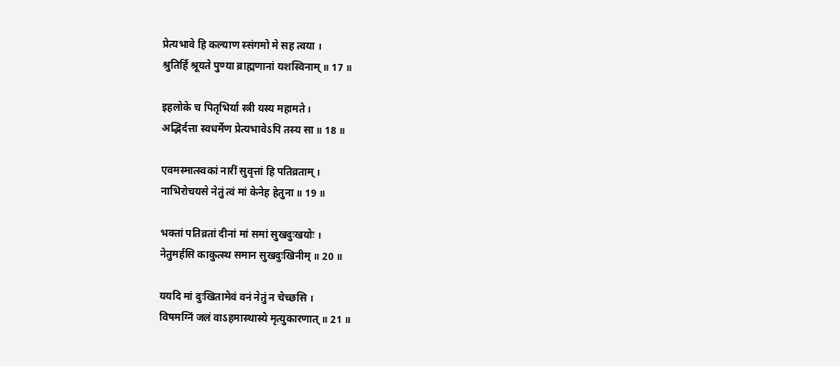प्रेत्यभावे हि कल्याण स्संगमो मे सह त्वया ।
श्रुतिर्हि श्रूयते पुण्या ब्राह्मणानां यशस्विनाम् ॥ 17 ॥

इहलोके च पितृभिर्या स्त्री यस्य महामते ।
अद्भिर्दत्ता स्वधर्मेण प्रेत्यभावेऽपि तस्य सा ॥ 18 ॥

एवमस्मात्स्वकां नारीं सुवृत्तां हि पतिव्रताम् ।
नाभिरोचयसे नेतुं त्वं मां केनेह हेतुना ॥ 19 ॥

भक्तां पतिव्रतां दीनां मां समां सुखदुःखयोः ।
नेतुमर्हसि काकुत्स्थ समान सुखदुःखिनीम् ॥ 20 ॥

ययदि मां दुःखितामेवं वनं नेतुं न चेच्छसि ।
विषमग्निं जलं वाऽहमास्थास्ये मृत्युकारणात् ॥ 21 ॥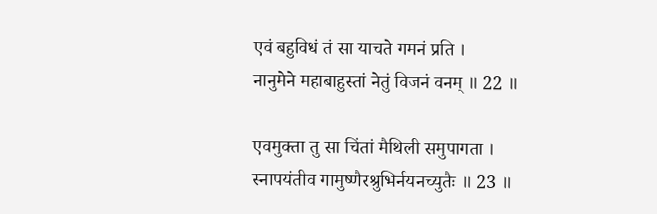एवं बहुविधं तं सा याचते गमनं प्रति ।
नानुमेने महाबाहुस्तां नेतुं विजनं वनम् ॥ 22 ॥

एवमुक्ता तु सा चिंतां मैथिली समुपागता ।
स्नापयंतीव गामुष्णैरश्रुभिर्नयनच्युतैः ॥ 23 ॥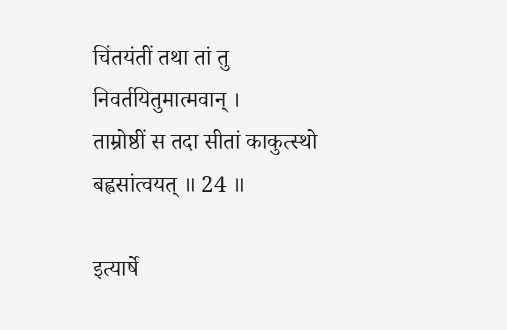चिंतयंतीं तथा तां तु निवर्तयितुमात्मवान् ।
ताम्रोष्ठीं स तदा सीतां काकुत्स्थो बह्वसांत्वयत् ॥ 24 ॥

इत्यार्षे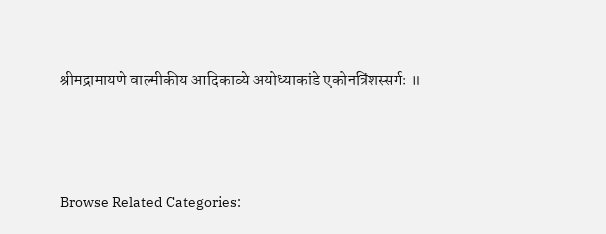श्रीमद्रामायणे वाल्मीकीय आदिकाव्ये अयोध्याकांडे एकोनत्रिंशस्सर्गः ॥




Browse Related Categories: